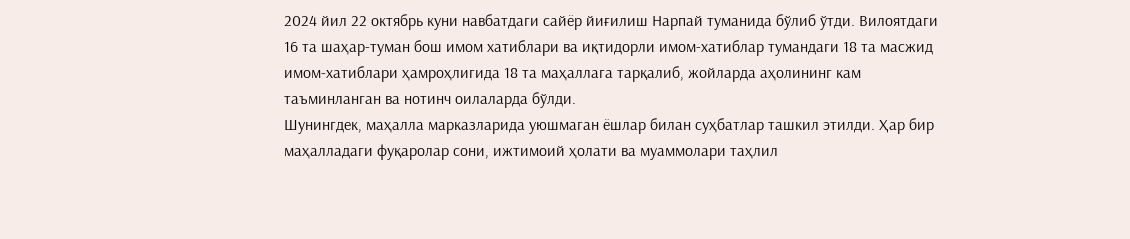2024 йил 22 октябрь куни навбатдаги сайёр йиғилиш Нарпай туманида бўлиб ўтди. Вилоятдаги 16 та шаҳар-туман бош имом хатиблари ва иқтидорли имом-хатиблар тумандаги 18 та масжид имом-хатиблари ҳамроҳлигида 18 та маҳаллага тарқалиб, жойларда аҳолининг кам таъминланган ва нотинч оилаларда бўлди.
Шунингдек, маҳалла марказларида уюшмаган ёшлар билан суҳбатлар ташкил этилди. Ҳар бир маҳалладаги фуқаролар сони, ижтимоий ҳолати ва муаммолари таҳлил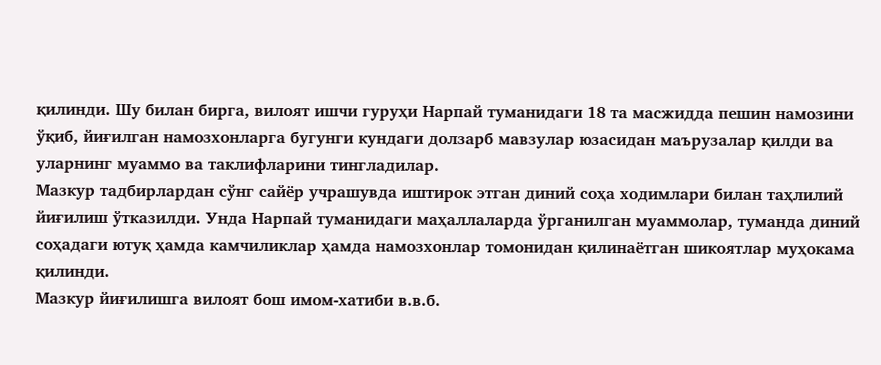қилинди. Шу билан бирга, вилоят ишчи гуруҳи Нарпай туманидаги 18 та масжидда пешин намозини ўқиб, йиғилган намозхонларга бугунги кундаги долзарб мавзулар юзасидан маърузалар қилди ва уларнинг муаммо ва таклифларини тингладилар.
Мазкур тадбирлардан сўнг сайёр учрашувда иштирок этган диний соҳа ходимлари билан таҳлилий йиғилиш ўтказилди. Унда Нарпай туманидаги маҳаллаларда ўрганилган муаммолар, туманда диний соҳадаги ютуқ ҳамда камчиликлар ҳамда намозхонлар томонидан қилинаётган шикоятлар муҳокама қилинди.
Мазкур йиғилишга вилоят бош имом-хатиби в.в.б.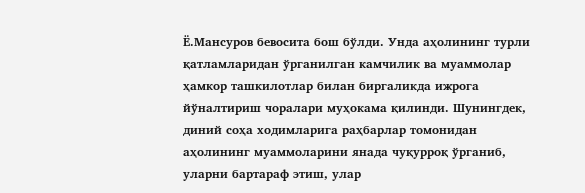Ё.Мансуров бевосита бош бўлди. Унда аҳолининг турли қатламларидан ўрганилган камчилик ва муаммолар ҳамкор ташкилотлар билан биргаликда ижрога йўналтириш чоралари муҳокама қилинди. Шунингдек, диний соҳа ходимларига раҳбарлар томонидан аҳолининг муаммоларини янада чуқурроқ ўрганиб, уларни бартараф этиш, улар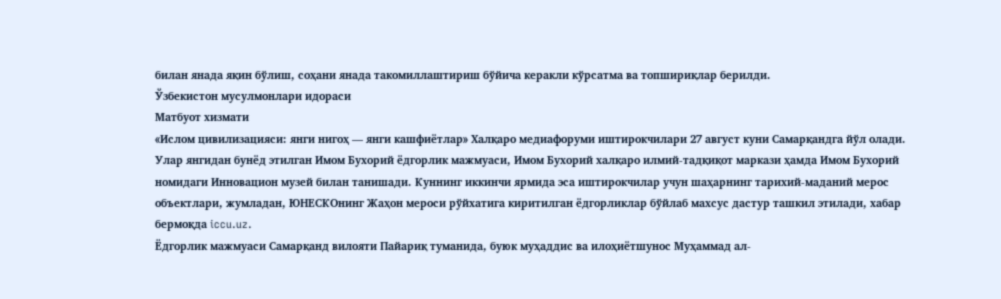билан янада яқин бўлиш, соҳани янада такомиллаштириш бўйича керакли кўрсатма ва топшириқлар берилди.
Ўзбекистон мусулмонлари идораси
Матбуот хизмати
«Ислом цивилизацияси: янги нигоҳ — янги кашфиётлар» Халқаро медиафоруми иштирокчилари 27 август куни Самарқандга йўл олади. Улар янгидан бунёд этилган Имом Бухорий ёдгорлик мажмуаси, Имом Бухорий халқаро илмий-тадқиқот маркази ҳамда Имом Бухорий номидаги Инновацион музей билан танишади. Куннинг иккинчи ярмида эса иштирокчилар учун шаҳарнинг тарихий-маданий мерос объектлари, жумладан, ЮНЕСКОнинг Жаҳон мероси рўйхатига киритилган ёдгорликлар бўйлаб махсус дастур ташкил этилади, хабар бермоқда iccu.uz.
Ёдгорлик мажмуаси Самарқанд вилояти Пайариқ туманида, буюк муҳаддис ва илоҳиётшунос Муҳаммад ал-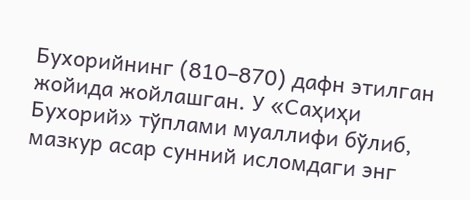Бухорийнинг (810–870) дафн этилган жойида жойлашган. У «Саҳиҳи Бухорий» тўплами муаллифи бўлиб, мазкур асар сунний исломдаги энг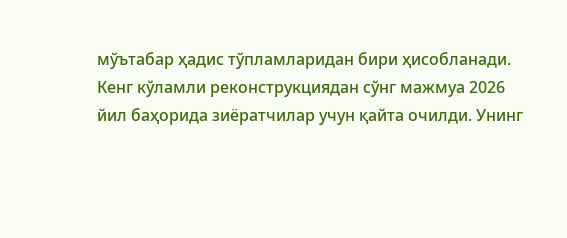мўътабар ҳадис тўпламларидан бири ҳисобланади.
Кенг кўламли реконструкциядан сўнг мажмуа 2026 йил баҳорида зиёратчилар учун қайта очилди. Унинг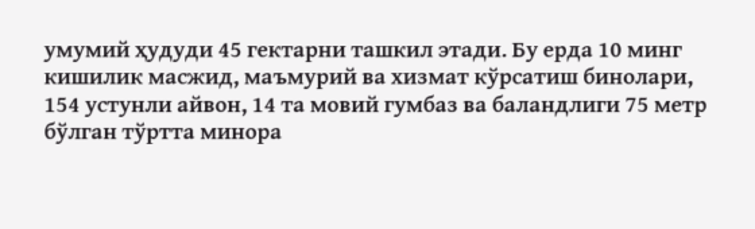умумий ҳудуди 45 гектарни ташкил этади. Бу ерда 10 минг кишилик масжид, маъмурий ва хизмат кўрсатиш бинолари, 154 устунли айвон, 14 та мовий гумбаз ва баландлиги 75 метр бўлган тўртта минора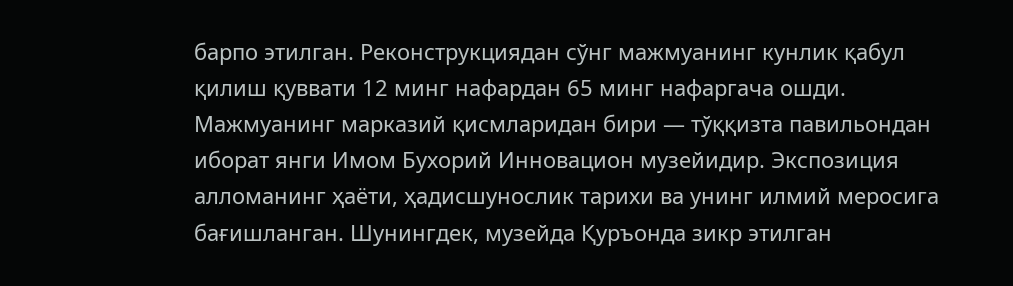барпо этилган. Реконструкциядан сўнг мажмуанинг кунлик қабул қилиш қуввати 12 минг нафардан 65 минг нафаргача ошди.
Мажмуанинг марказий қисмларидан бири — тўққизта павильондан иборат янги Имом Бухорий Инновацион музейидир. Экспозиция алломанинг ҳаёти, ҳадисшунослик тарихи ва унинг илмий меросига бағишланган. Шунингдек, музейда Қуръонда зикр этилган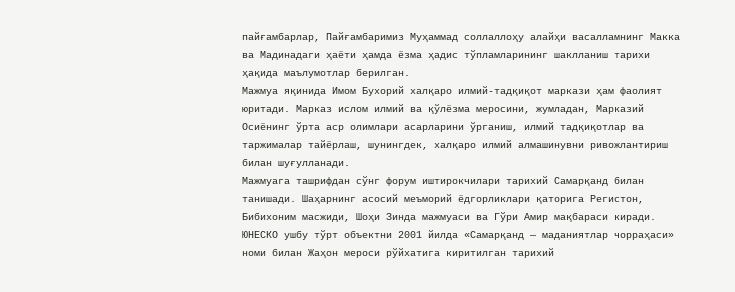пайғамбарлар, Пайғамбаримиз Муҳаммад соллаллоҳу алайҳи васалламнинг Макка ва Мадинадаги ҳаёти ҳамда ёзма ҳадис тўпламларининг шаклланиш тарихи ҳақида маълумотлар берилган.
Мажмуа яқинида Имом Бухорий халқаро илмий-тадқиқот маркази ҳам фаолият юритади. Марказ ислом илмий ва қўлёзма меросини, жумладан, Марказий Осиёнинг ўрта аср олимлари асарларини ўрганиш, илмий тадқиқотлар ва таржималар тайёрлаш, шунингдек, халқаро илмий алмашинувни ривожлантириш билан шуғулланади.
Мажмуага ташрифдан сўнг форум иштирокчилари тарихий Самарқанд билан танишади. Шаҳарнинг асосий меъморий ёдгорликлари қаторига Регистон, Бибихоним масжиди, Шоҳи Зинда мажмуаси ва Гўри Амир мақбараси киради. ЮНЕСКО ушбу тўрт объектни 2001 йилда «Самарқанд — маданиятлар чорраҳаси» номи билан Жаҳон мероси рўйхатига киритилган тарихий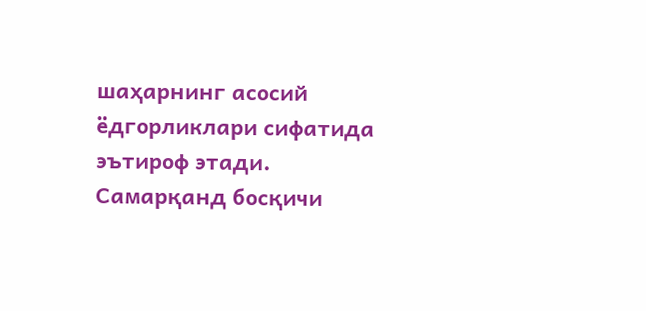шаҳарнинг асосий ёдгорликлари сифатида эътироф этади.
Самарқанд босқичи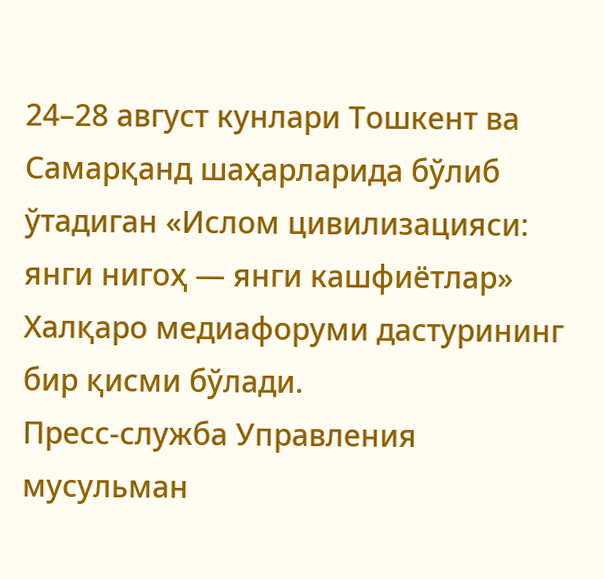24–28 август кунлари Тошкент ва Самарқанд шаҳарларида бўлиб ўтадиган «Ислом цивилизацияси: янги нигоҳ — янги кашфиётлар» Халқаро медиафоруми дастурининг бир қисми бўлади.
Пресс-служба Управления мусульман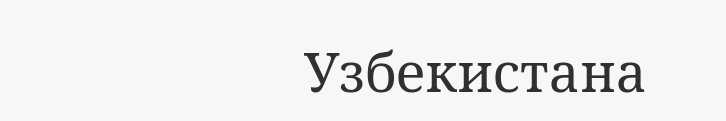Узбекистана